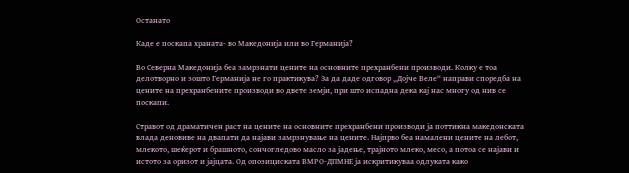Останато

Каде е поскапа храната- во Македонија или во Германија?

Во Северна Македонија беа замрзнати цените на основните прехранбени производи. Колку е тоа делотворно и зошто Германија не го практикува? За да даде одговор „Дојче Веле“ направи споредба на цените на прехранбените производи во двете земји, при што испадна дека кај нас многу од нив се поскапи.

Стравот од драматичен раст на цените на основните прехранбени производи ја поттикна македонската влада деновиве на двапати да најави замрзнување на цените. Најпрво беа намалени цените на лебот, млекото, шеќерот и брашното, сончогледово масло за јадење, трајното млеко, месо, а потоа се најави и истото за оризот и јајцата. Од опозициската ВМРО-ДПМНЕ ја искритикуваа одлуката како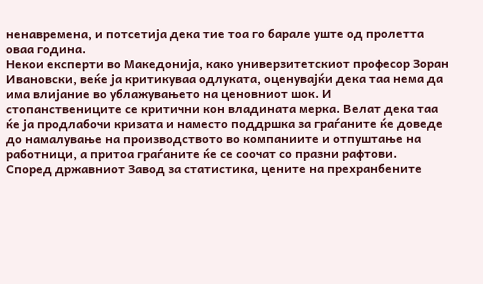ненавремена, и потсетија дека тие тоа го барале уште од пролетта оваа година.
Некои експерти во Македонија, како универзитетскиот професор Зоран Ивановски, веќе ја критикуваа одлуката, оценувајќи дека таа нема да има влијание во ублажувањето на ценовниот шок. И стопанствениците се критични кон владината мерка. Велат дека таа ќе ја продлабочи кризата и наместо поддршка за граѓаните ќе доведе до намалување на производството во компаниите и отпуштање на  работници, а притоа граѓаните ќе се соочат со празни рафтови.
Според државниот Завод за статистика, цените на прехранбените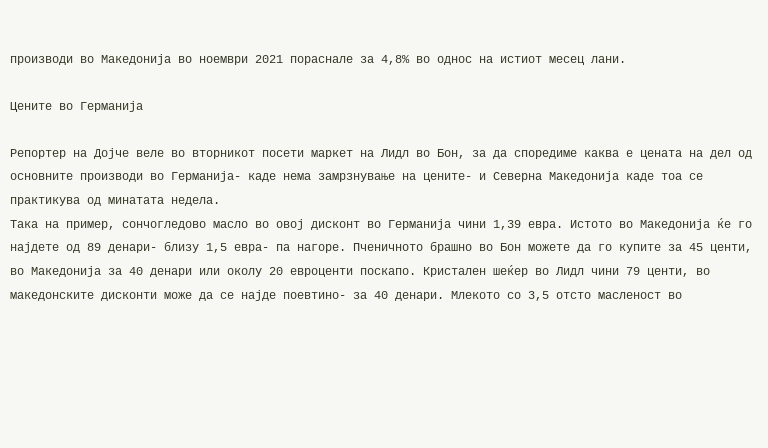производи во Македонија во ноември 2021 пораснале за 4,8% во однос на истиот месец лани.

Цените во Германија

Репортер на Дојче веле во вторникот посети маркет на Лидл во Бон, за да споредиме каква е цената на дел од основните производи во Германија- каде нема замрзнување на цените- и Северна Македонија каде тоа се практикува од минатата недела.
Така на пример, сончогледово масло во овој дисконт во Германија чини 1,39 евра. Истото во Македонија ќе го најдете од 89 денари- близу 1,5 евра- па нагоре. Пченичното брашно во Бон можете да го купите за 45 центи, во Македонија за 40 денари или околу 20 евроценти поскапо. Кристален шеќер во Лидл чини 79 центи, во македонските дисконти може да се најде поевтино- за 40 денари. Млекото со 3,5 отсто масленост во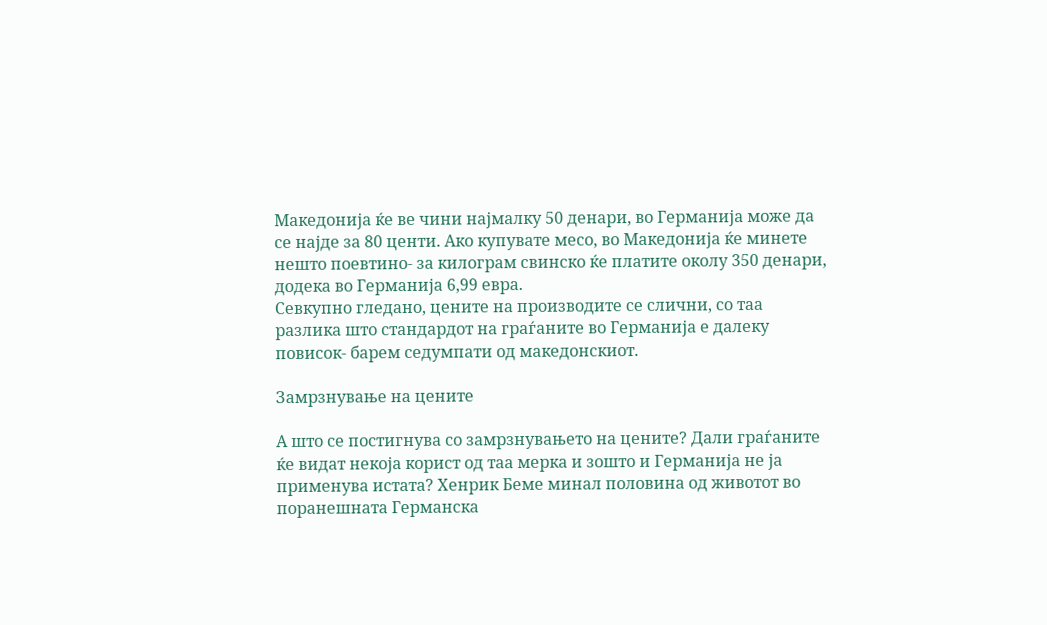Македонија ќе ве чини најмалку 50 денари, во Германија може да се најде за 80 центи. Ако купувате месо, во Македонија ќе минете нешто поевтино- за килограм свинско ќе платите околу 350 денари, додека во Германија 6,99 евра.
Севкупно гледано, цените на производите се слични, со таа разлика што стандардот на граѓаните во Германија е далеку повисок- барем седумпати од македонскиот.

Замрзнување на цените

А што се постигнува со замрзнувањето на цените? Дали граѓаните ќе видат некоја корист од таа мерка и зошто и Германија не ја применува истата? Хенрик Беме минал половина од животот во поранешната Германска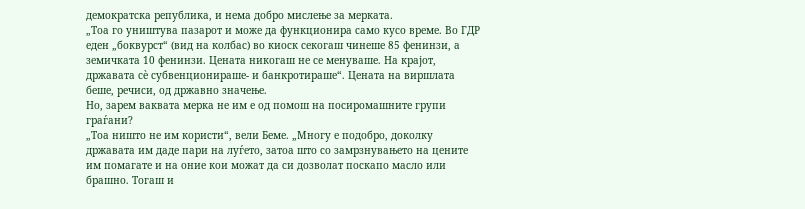демократска република, и нема добро мислење за мерката.
„Тоа го уништува пазарот и може да функционира само кусо време. Во ГДР еден „боквурст“ (вид на колбас) во киоск секогаш чинеше 85 фенинзи, а земичката 10 фенинзи. Цената никогаш не се менуваше. На крајот, државата сѐ субвенционираше- и банкротираше“. Цената на виршлата беше, речиси, од државно значење.
Но, зарем ваквата мерка не им е од помош на посиромашните групи граѓани?
„Тоа ништо не им користи“, вели Беме. „Многу е подобро, доколку државата им даде пари на луѓето, затоа што со замрзнувањето на цените им помагате и на оние кои можат да си дозволат поскапо масло или брашно. Тогаш и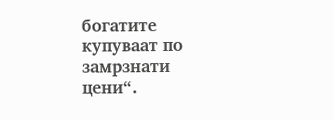богатите купуваат по замрзнати цени“.